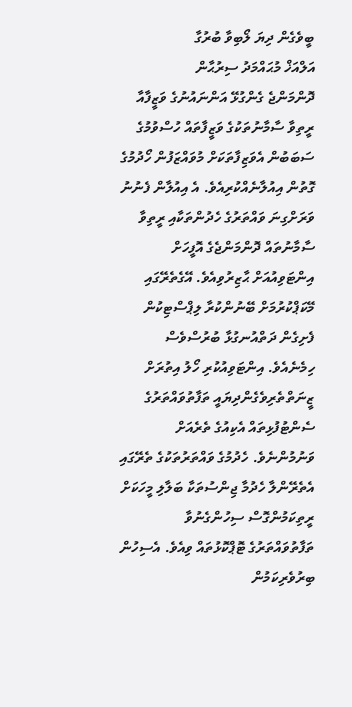ބީވެގެން ދިޔަ ލޯބިވާ ބުރުގާ
އަލްއަޚް މުޙައްމަދު ސިރުޙާން
ދޮންމަންޖެ ގެންގުޅޭ އަންނައުނުގެ ވަޒީފާއާ ރީތިވާ ސާމާނުތަކުގެ ވަޒީފާތައް ހުސްވުމުގެ ސަބަބުން އެވަޒިފާތަކަށް މުވައްޒަފުން ހޯދުމުގެ ގޮތުން އިއުލާނެއްކުރިއެވެ. އެ އިއުލާން ފެނުނު ވަރަށްގިނަ ވައްތަރުގެ ހެދުންތަކާއި ރީތިވާ ސާމާނުތައް ދޮންމަންޖެގެ އޮފީހަށް އިންޓަވިއުއަށް ޙާޒިރުވިއެވެ. އޭގެތެރޭގައި މޭކަޕްކުރުމަށް ބޭނުންކުރާ ލިޕްސްޓިކުން ފެށިގެން ދަތްއުނގުޅާ ބުރުސްވެސް ހިމެނެއެވެ. އިންޓަވިއުކުރި ހޯލު އިތުރަށް ޒީނަތްތެރިވެގެންދިޔައީ ތަފާތުވައްތަރުގެ ސެންޓުފުޅިތައް އެކިއުގެ ތެރެއަށް ވަނުމުންނެވެ. ހެދުމުގެ ވައްތަރުތަކުގެ ތެރޭގައި އެތެރޭންލާ ހެދުމާ ޖިންސުތަކާ ބަލާލި މީހަކަށް ރީތިކަމުންގޮސް ސިހުންގެނުވާ ތަފާތުވައްތަރުގެ ޓޮޕްކޮޅުތައް ވިއެވެ. އެސިހުން ބިރުވެރިކަމުން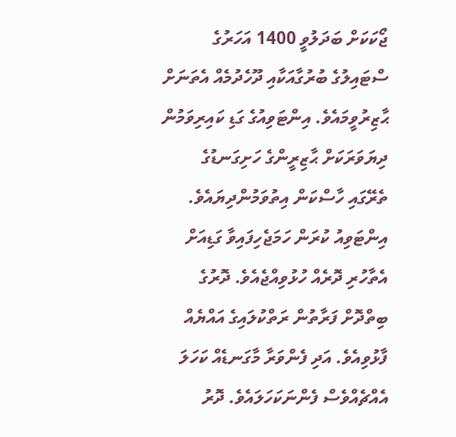ޖޯކަކަށް ބަދަލުވީ 1400 އަހަރުގެ ސްޓައިލުގެ ބުރުގާއަކާއި ދޫހެދުމެއް އެތަނަށް ޙާޒިރުވީމައެވެ. އިންޓަވިއުގެ ގަޑި ކައިރިވަމުން ދިޔަވަރަކަށް ޙާޒިރީންގެ ހަށިގަނޑުގެ ތެރޭގައި ހާސްކަން އިތުވަމުންދިޔައެވެ.
އިންޓަވިއު ކުރަން ހަމަޖެހިފައިވާ ގަޑިއަށް އެތާހުރި ދޮރެއް ހުޅުވިއްޖެއެވެ. ދޮރުގެ ބިތްދޮށް ފަރާތުން ރަތްކުލައިގެ އައްޔެއް ފާޅުވިއެވެ. އަދި ފެންވަރާ މާގަނޑެއް ކަހަލަ އެއްޗެއްވެސް ފެންނަކަހަލައެވެ. ދޮރު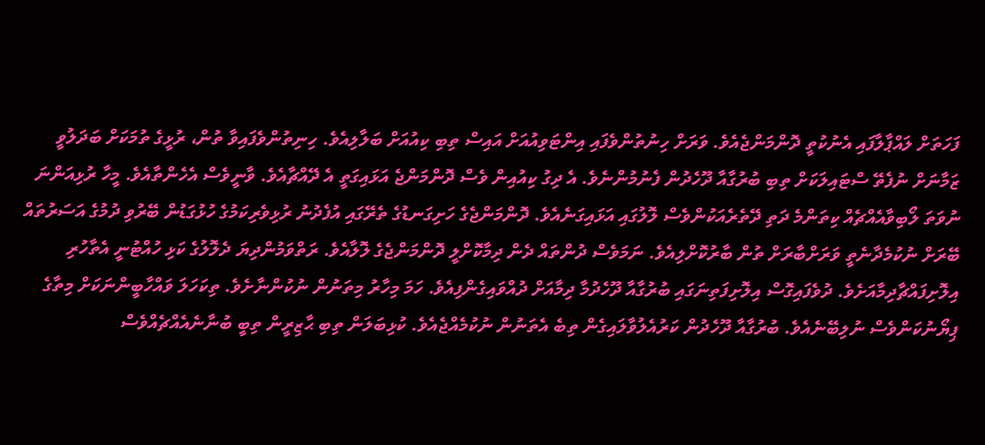ފަހަތަށް ލައްޕާލާފައި އެނުކުތީ ދޮންމަންޖެއެވެ. ވަރަށް ހިނުތުންވެފައި އިންޓަވިއުއަށް އައިސް ތިބި ކިއުއަށް ބަލާލިއެވެ. ހިނިތުންވެފައިވާ ތުން، ރުޅީގެ ތުމަކަށް ބަދަލުވީ ޒަމާނަށް ނުފެތޭ ސްޓައިލަކަށް ތިބި ބުރުގާއާ ދޫހެދުން ފެނުމުންނެވެ. އެ ދިގު ކިއުއިން ވެސް ދޮންމަންޖެ އަޅައިގަތީ އެ ދޭއްޗާއެވެ. ވާނީވެސް އެހެންތާއެވެ. މީހާ ރުޅިއަންނަ ނުވަތަ ލޯބިވާއެއްޗެއް ކިތަންމެ ދަތި ދޭތެރެއަކުންވެސް ލޮލުގައި އަޅައިގަނެއެވެ. ދޮންމަންޖެގެ ހަށިގަނޑުގެ ތެރޭގައި އުފެދުނު ރުޅިވެރިކަމުގެ ހުޅުގަޑުން ބޭރުވި ދުމުގެ އަސަރުތައް ބޭރަށް ނުކުމެދާނެތީ ވަރަށްބާރަށް ތުން ބާރުކޮށްލިއެވެ. ނަމަވެސް ދުންތައް ދެން ދިމާކޮށްލީ ދޮންމަންޖެގެ ލޮލާއެވެ. ރަތްވަމުންދިޔަ ދެލޮލުގެ ކަޅި ހުއްޓުނީ އެތާހުރި އިލޮށިފައްޗާދިމާއަށެވެ. ދުވެފައިގޮސް އިލޮށިފަތިނަގައި ބުރުގާއާ ދޫހެދުމާ ދިމާއަށް ދުއްވައިގެންފިއެވެ. ހަމަ މިހާރު މިތަނުން ނުކުންނާށެވެ. ތިކަހަލަ ވައްހާބީންނަކަށް މިތާގެ ޕިޔޯނުކަންވެސް ނުލިބޭނެއެވެ. ބުރުގާއާ ދޫހެދުން ކަރުއެލުވާލައިގެން ތިބެ އެތަނުން ނުކުމެއްޖެއެވެ. ކުޅިބަލަން ތިބި ޙާޒިރީން ތިބީ ބުނާނެއެއްޗެއްވެސް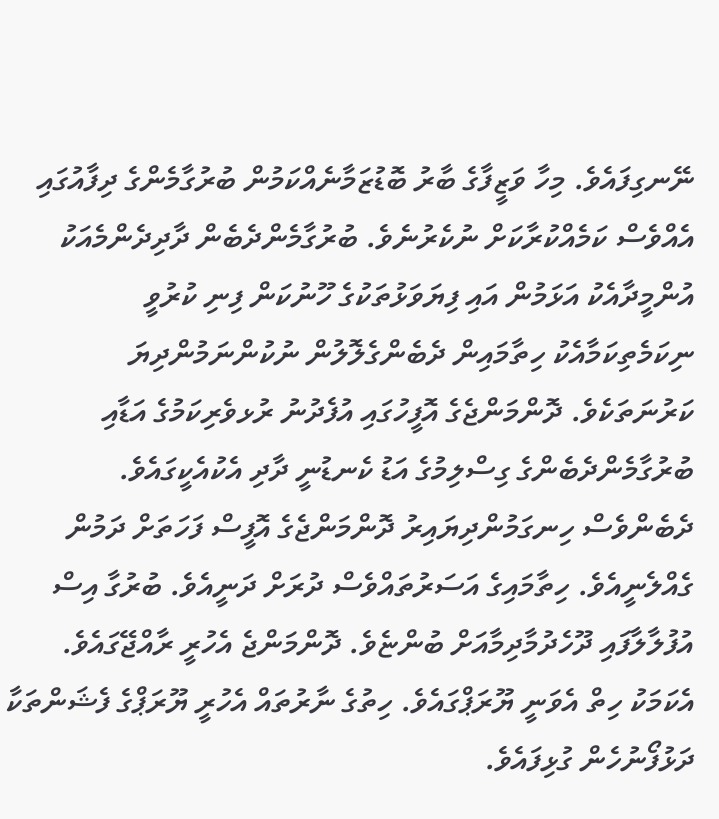ނޭނގިފައެވެ. މިހާ ވަޒީފާގެ ބާރު ބޮޑުޒަމާނެއްކަމުން ބުރުގާމެންގެ ދިފާއުގައި އެއްވެސް ކަމެއްކުރާކަށް ނުކެރުނެވެ. ބުރުގާމެންދެބެން ދާދިދެންމެއަކު އުންމީދާއެކު އަޅަމުން އައި ފިޔަވަޅުތަކުގެ ހޫނުކަން ފިނި ކުރުވީ ނިކަމެތިކަމާއެކު ހިތާމައިން ދެބެންގެލޮލުން ނުކުންނަމުންދިޔަ ކަރުނަތަކެވެ. ދޮންމަންޖެގެ އޮފީހުގައި އުފެދުނު ރުޅވެރިކަމުގެ އަޑާއި ބުރުގާމެންދެބެންގެ ގިސްލިމުގެ އަޑު ކެނޑުނީ ދާދި އެކުއެކީގައެވެ. ދެބެންވެސް ހިނގަމުންދިޔައިރު ދޮންމަންޖެގެ އޮފީސް ފަހަތަށް ދަމުން ގެއްލެނީއެވެ. ހިތާމައިގެ އަސަރުތައްވެސް ދުރަށް ދަނީއެވެ. ބުރުގާ އިސް އުފުލާލާފައި ދޫހެދުމާދިމާއަށް ބުންޏެވެ. ދޮންމަންޖެ އެހުރީ ރާއްޖޭގައެވެ. އެކަމަކު ހިތް އެވަނީ ޔޫރަޕްގައެވެ. ހިތުގެ ނާރުތައް އެހުރީ ޔޫރަޕްގެ ފެޝަންތަކާ ދަޅުފޯނުހެން ގުޅިފައެވެ.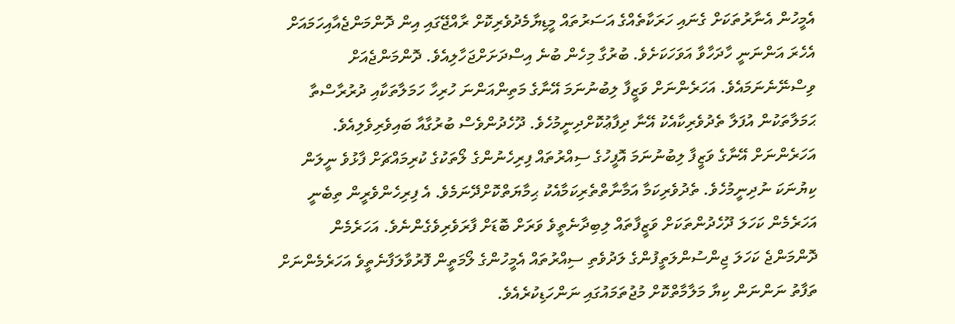އެމީހުން އެނާރުތަކަށް ގެނައި ހަރަކާތެއްގެ އަސަރުތައް މީޑިޔާމެދުވެރިކޮށް ރާއްޖޭގައި އިން ދޮންމަންޖެއާއިހަމައަށް އެހެރަ އަންނަނީ ހާދަހާވާ އަވަހަކަށެވެ. ބުރުގާ މިހެން ބުނެ އިސްދަށަށްޖަހާލިއެވެ. ދޮންމަންޖެއަށް ވިސްނޭނެނަމައެވެ. އަހަރެންނަށް ވަޒީފާ ލިބުނުނަމަ އޭނާގެ މަތިންއަންނަ ހުރިހާ ހަމަލާތަކާއި ދުރުރާސްތާ ޙަމަލާތަކުން އުފަލާ ތެދުވެރިކާއެކު އޭނާ ދިފާޢުކޮށްދިނީމުހެވެ. ދޫހެދުންވެސް ބުރުގާއާ ބައިވެރިވެލިއެވެ. އަހަރެންނަށް އޭނާގެ ވަޒީފާ ލިބުނުނަމަ އޮފީހުގެ ސިއްރުތައް ފިރިހެނުންގެ ލޯތަކުގެ ކުރިމައްޗަށް ފާޅުވެ ނީލަން ކިޔުނަކަ ނުދިނީމުހެވެ. ތެދުވެރިކަމާ އަމާނާތްތެރިކަމާއެކު ޙިމާޔަތްކޮށްދޭނަމެވެ. އެ ފިރިހެންވެރީން ތިބެނީ އަހަރެމެން ކަހަލަ ދޫހެދުންތަކަށް ވަޒީފާތައް ލިބިދާނެތީވެ ވަރަށް ބޮޑަށް ފާރަވެރިވެގެންނެވެ. އަހަރެމެން ދޮންމަންޖެ ކަހަލަ ޖިންސުންލަތީފުންގެ ލަދުވެތި ސިއްރުތައް އެމީހުންގެ ލޯމަތީން ފޮރުވާލަފާނެތީވެ އަހަރެމެންނަށް ތަފާތު ނަންނަން ކިޔާ މަލާމާތްކޮށް މުޖުތަމައުގައި ނަންހަޑިކުރެއެވެ.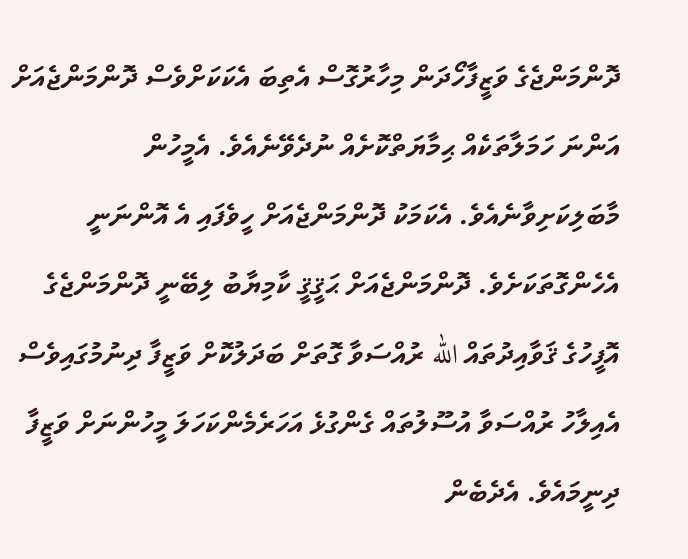ދޮންމަންޖެގެ ވަޒީފާހޯދަން މިހާރުގޮސް އެތިބަ އެކަކަށްވެސް ދޮންމަންޖެއަށް އަންނަ ހަމަލާތަކެއް ޙިމާޔަތްކޮށެއް ނުދެވޭނެއެވެ. އެމީހުން މާބަލިކަށިވާނެއެވެ. އެކަމަކު ދޮންމަންޖެއަށް ހީވެފައި އެ އޮންނަނީ އެހެންގޮތަކަށެވެ. ދޮންމަންޖެއަށް ޙަޤީޤީ ކާމިޔާބު ލިބޭނީ ދޮންމަންޖެގެ އޮފީހުގެ ޤަވާއިދުތައް الله ރުއްސަވާ ގޮތަށް ބަދަލުކޮށް ވަޒީފާ ދިނުމުގައިވެސް އެއިލާހު ރުއްސަވާ އުސޫލުތައް ގެންގުޅެ އަހަރެމެންކަހަލަ މީހުންނަށް ވަޒީފާ ދިނީމައެވެ. އެދެބެން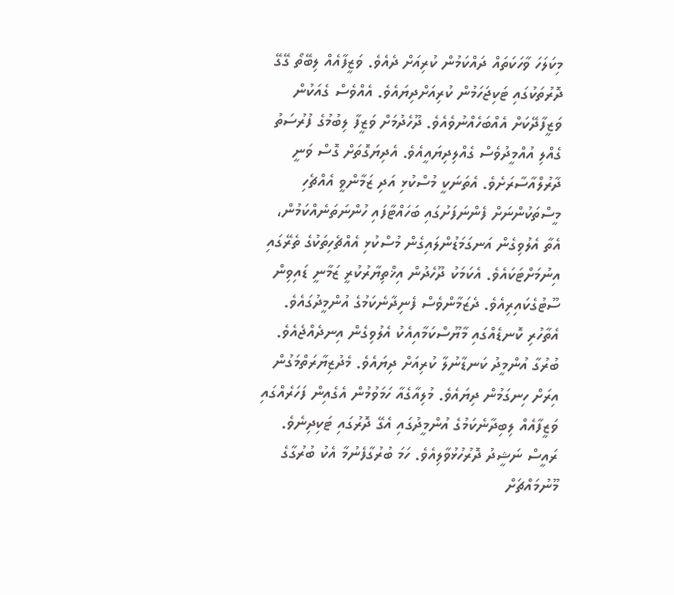މިކަލަހަ ވާހަކަތައް ދައްކަމުން ކުރިއަށް ދެއެވެ. ވަޒީފާއެއް ލިބޭތޯ ގޭގޭ ދޮރުތަކުގައި ޓަކިޖަހަމުން ކުރިއަށްދިޔައެވެ. އެއްވެސް ގެއަކުން ވަޒީފާދޭކަށް އެއްބަހެއްނުވެއެވެ. ދޫހެދުމަށް ވަޒީފާ ލިބުމުގެ ފުރުސަތު ގެއްލި އުއްމީދުވެސް ގެއްލިދިޔައީއެވެ. އެދިޔަގޮތަށް ގޮސް ވަނީ ދާރުލްއާސާރަށެވެ. އެތަނަކީ މުސްކުޅި އަދި ޒަމާންވީ އެއްޗެހި މީސްތަކުންނަށް ފެންނަފަށުގައި ބަހައްޓާފައި ހުންނަތަނެއްކަމުން، އެތާ އެލުވިގެން އަނގަމަޑުންލައިގެން މުސްކުޅި އެއްޗެހިތަކުގެ ތެރޭގައި އިނުމަށްޓަކައެވެ. އެކަމަކު ދޫހެދުން އިޚްތިޔާރުކުރީ ޒަމާނީ ޑައިވިން ސޫޓުގެކައިރިއެވެ. ދެޒަމާންވެސް ފެނިދާނެކަމުގެ އުންމީދުގައެވެ. އެތާހުރި ކޮނޑެއްގައި މާޔޫސްކަމާއިއެކު އެލުވިގެން އިނދެއްޖެއެވެ.
ބުރުގާ އުންމީދު ކަނޑާނުލާ ކުރިއަށް ދިޔައެވެ. މެދުޒިޔާރަތްމަގުން އިރަށް ހިނގަމުން ދިޔައެވެ. މުލިއާގެއާ ހަމަވުމުން އެގެއިން ފަހަރެއްގައި ވަޒީފާއެއް ލިބިދާނެކަމުގެ އުންމީދުގައި އެގޭ ދޮރުގައި ޓަކިދިނެވެ. ރައީސް ނަޝީދު ދޮރުހުޅުވާލިއެވެ. ހަމަ ބުރުގާފެނުމާ އެކު ބުރުގާގެ މޫނުމައްޗަށް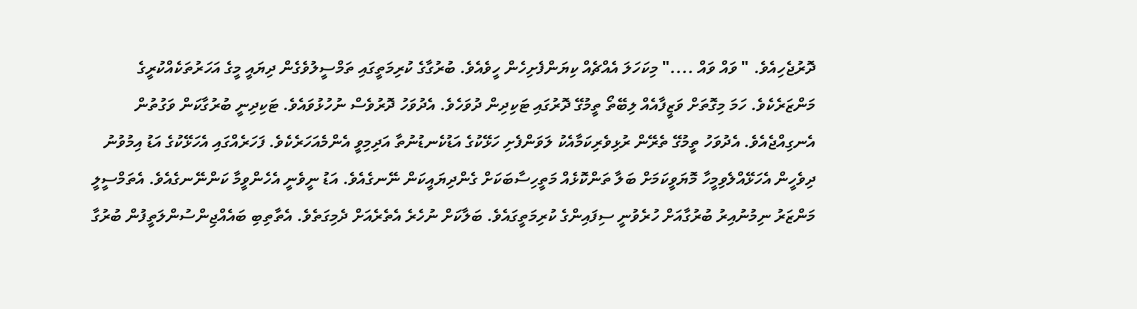ދޮރުޖެހިއެވެ. " ވައް ވައް ...." މިކަހަލަ އެއްޗެއް ކިޔަންފެށިހެން ހީވެއެވެ. ބުރުގާގެ ކުރިމަތީގައި ތަމްސީލުވެގެން ދިޔައީ މީގެ އަހަރުތަކެއްކުރީގެ މަންޒަރެކެވެ. ހަމަ މިގޮތަށް ވަޒީފާއެއް ލިބޭތޯ ތީމުގޭ ދޮރުގައި ޓަކިދިން ދުވަހެވެ. އެދުވަހު ދޮރުވެސް ނުހުޅުވައެވެ. ޓަކިދިނީ ބުރުގާކަން ވަގުތުން އެނގިއްޖެއެވެ. އެދުވަހު ތީމުގޭ ތެރޭން ރުޅިވެރިކަމާއެކު ލަވަންފެށި ހަޅޭކުގެ އަޑުކެނޑުނުތާ އަދިމިވީ އެންމެއަހަރެކެވެ. ފަހަރެއްގައި އެހަޅޭކުގެ އަޑު އިމުވުނު ދިވެހީން އެހަޅޭއްލެވިމީހާ މޮޔަވީކަމަށް ބަލާ ތަންކޮޅެއް މަތީހިސާބަކަށް ގެންދިޔައީކަން ނޭނގެއެވެ. އަޑު ނީވެނީ އެހެންވީމާ ކަންނޭނގެއެވެ. އެތަމްސީލީ މަންޒަރު ނިމުނުއިރު ބުރުގާއަށް ހުރެވުނީ ސިފައިންގެ ކުރިމަތީގައެވެ. ބަލާކަށް ނުހެރެ އެތެރެއަށް ދެމިގަތެވެ. އެތާތިބި ބައެއްޖިންސުންލަތީފުން ބުރުގާ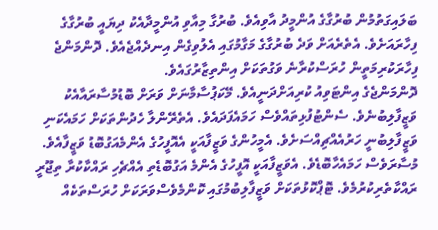ބަލައިގަތުމުން ބުރުގާގެ އުންމީދު އާވިއެވެ. ބުރުގާ މިއާވި އުންމީދާއެކު ދިޔައީ ބުރުގާގެ ފިހާރައަށެވެ. އެތެރެއަށް ވަދެ ބުރުގާގެ މަގާމުގައި އެލުވިގެން އިނދެއްޖެއެވެ. ދޮންމަންޖެ ފިހާރަކުރިމަތީން ހުރަސްކުރާނެ ވަގުތަކަށް އިންތިޒާރުގައެވެ.
ދޮންމަންޖެގެ އިންޓަވިއު ކުރިއަށްދަނީއެވެ. މޭކަޕުސާމާނަށް ވަރަށް ބޮޑުމުސާރައާއެކު ވަޒީފާލިބުނެވެ. ސެންޓުފުޅިތައްވެސް ހަމައެފަދައެވެ. އެތެރޭންލާ ހެދުންތަކަށް ހަމައެކަނި ވަޒީފާލިބުނީ ހަރުއެއްޗިއްސަށެވެ. އެމީހުންގެ ވަޒީފާއަކީ އެއޮފީހުގެ އެންމެއަގުބޮޑު ވަޒީފާއެވެ. މުސާރަވެސް ހަމައެހާބޮޑެވެ. އެވަޒީފާއަކީ އޮފީހުގެ އެންމެ އަގުބޮޑެތި އެއްޗެހި ރައްކާކުރާ ތިޖޫރީ ރައްކާތެރިކުރުމެވެ. ޓޮޕްކޮޅުތަކަށް ވަޒީފާލިބުމުގައި ކޮންމެވެސްވަރަކަށް ހުރަސްތަކެއް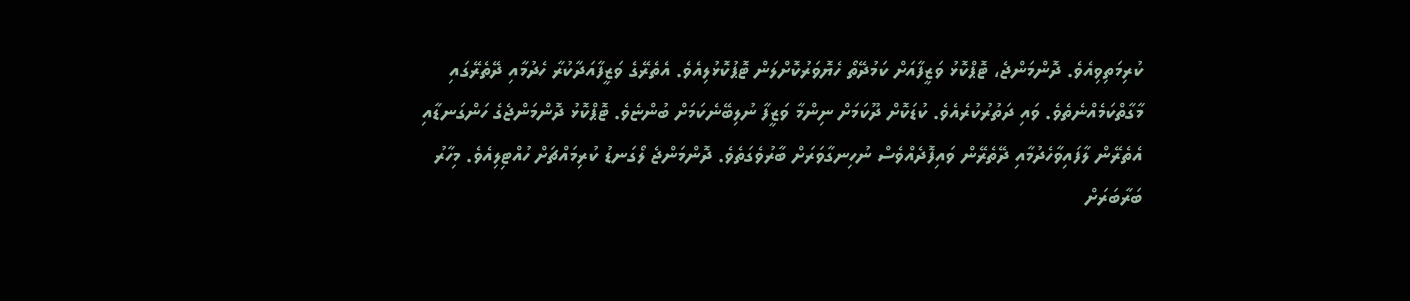ކުރިމަތިވިއެވެ. ދޮންމަންޖެ، ޓޮޕްކޮޅު ވަޒީފާއަށް ކަމުދޭތޯ ހެޔޮވަރުކޮށްލަން ޓޮޕުކޮޅުލިއެވެ. އެތެރޭގެ ވަޒީފާއަދާކުރާ ހެދުމާއި ދޭތެރޭގައި މާގާތްކަމެއްނެތެވެ. ވައި ދަތުރުކުރެއެވެ. ކުޑަކޮށް ދޫކަމަށް ނިންމާ ވަޒީފާ ނުލިބޭނެކަމަށް ބުންޏެވެ. ޓޮޕްކޮޅު ދޮންމަންޖެގެ ހަންގަނޑާއި އެތެރޭން ލާފައިވާހެދުމާއި ދޭތެރޭން ވައިފޮދެއްވެސް ނުހިނގާވަރަށް ބާރުވެގަތެވެ. ދޮންމަންޖެ ލޯގަނޑު ކުރިމައްޗަށް ހުއްޓިލިއެވެ. މިހާރު ބަރާބަރަށް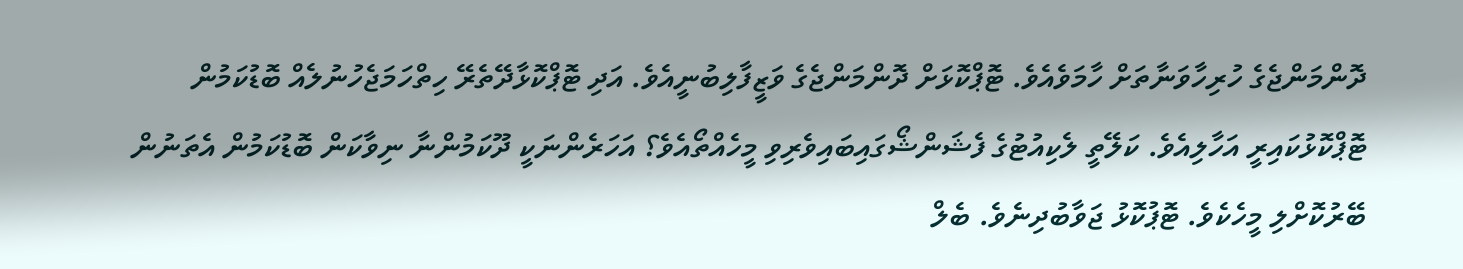ދޮންމަންޖެގެ ހުރިހާވަނާތަށް ހާމަވެއެވެ. ޓޮޕްކޮޅަށް ދޮންމަންޖެގެ ވަޒީފާލިބުނީއެވެ. އަދި ޓޮޕްކޮޅާދޭތެރޭ ހިތްހަމަޖެހުނުލެއް ބޮޑުކަމުން ޓޮޕްކޮޅުކައިރީ އަހާލިއެވެ. ކަލޭތީ ލެކިއުޓުގެ ފެޝަންޝޯގައިބައިވެރިވި މީހެއްތޯއެވެ؟ އަހަރެންނަކީ ދޫކަމުންނާ ނިވާކަން ބޮޑުކަމުން އެތަނުން ބޭރުކޮށްލި މީހެކެވެ. ޓޮޕުކޮޅު ޖަވާބުދިނެވެ. ބެލް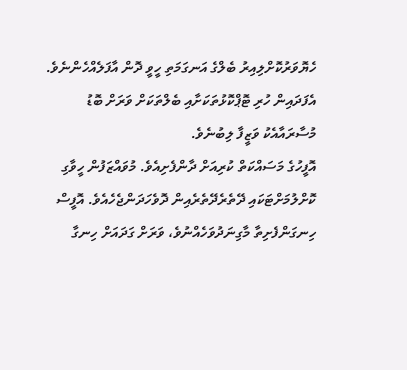ހެޔޮވަރުކޮށްލިއިރު ބެލްގެ އަނގަމަތި ހީވީ ދޮން އާފަލެއްހެންނެވެ. އެފަދައިން ހުރި ޓޮޕްކޮޅުތަކަށާއި ބެލްތަކަށް ވަރަށް ބޮޑު މުސާރައާއެކު ވަޒީފާ ލިބުނެވެ.
އޮފީހުގެ މަސައްކަތް ކުރިއަށް ދާންފެށިއެވެ. މުވައްޒަފުން ހީވާގި ކޮށްލުމަށްޓަކައި ދޭތެރެދޭތެރެއިން ދޮވެހަދަންޖެހެއެވެ. އޮފީސް ހިނގަންފެށިތާ މާގިނަދުވަހެއްނުވެ، ވަރަށް ގަދައަށް ހިނގާ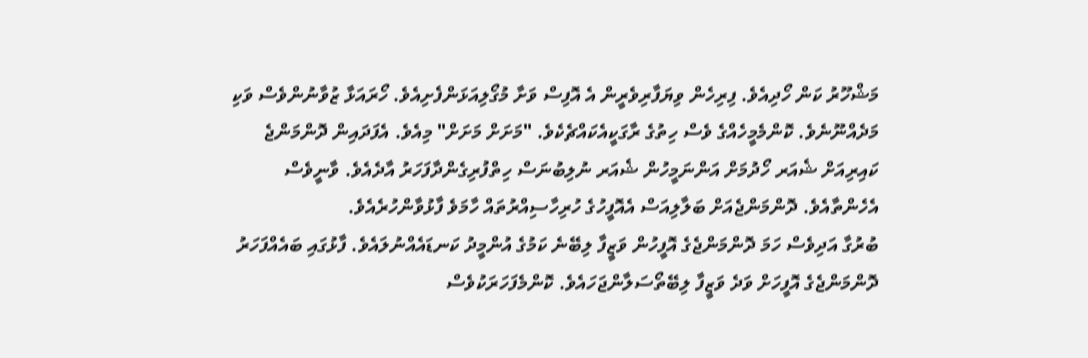މަޝްހޫރު ކަން ހޯދިއެވެ. ފިރިހެން ވިޔަފާރިވެރީން އެ އޮފިސް ވަށާ މުގޯލިއަޅަންފެށިއެވެ. ހޯރައަޅާ ޒުވާނުންވެސް ވަކި މަދެއްނޫނެވެ. ކޮންމެމީހެއްގެ ވެސް ހިތުގެ ރާގަކީއެކައްޗެކެވެ. "މަށަށް މަށަށް" މިއެވެ. އެފަދައިން ދޮންމަންޖެ ކައިރިއަށް ޝެއަރ ހޯދުމަށް އަންނަމީހުން ޝެއަރ ނުލިބުނަސް ހިތްފުރިގެންދާފަހަރު އާދެއެވެ. ވާނީވެސް އެހެންތާއެވެ. ދޮންމަންޖެއަށް ބަލާލިއަސް އެއޮފީހުގެ ހުރިހާސިއްރުތައް ހާމަވެ ފާޅުވާންހުރެއެވެ.
ބުރުގާ އަދިވެސް ހަމަ ދޮންމަންޖެގެ އޮފީހުން ވަޒީފާ ލިބޭނެ ކަމުގެ އުންމީދު ކަނޑައެއްނުލައެވެ. ފާޅުގައި ބައެއްފަހަރު ދޮންމަންޖެގެ އޮފީހަށް ވަދެ ވަޒީފާ ލިބޭތޯސަލާންޖަހައެވެ. ކޮންމެފަހަރަކުވެސް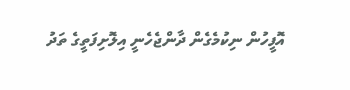އޮފީހުން ނިކުމެގެން ދާންޖެހެނީ އިލޮށިފަތީގެ ތަދު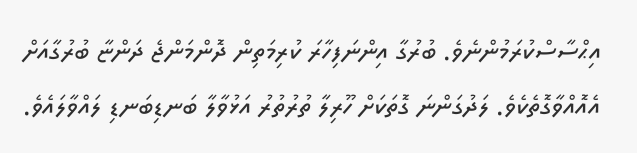އިޙްސާސްކުރަމުންނެވެ. ބުރުގާ އިންނަފިހާރަ ކުރިމަތިން ދޮންމަންޖެ ދަންޏާ ބުރުގާއަށް އެއޮއްވާގޮތެކެވެ. ލަދުގަންނަ ގޮތަކަށް ހޫރިލާ ތުރުތުރު އަޅުވާލާ ބަނޑިބަނޑި ލައްވާލައެވެ.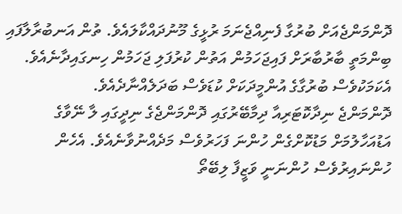ދޮންމަންޖެއަށް ބުރުގާ ފެނިއްޖެނަމަ ރުޅީގެ މޫނުދައްކާލައެވެ. ތުން އަނބުރާލާފައި ބިންމަތީ ބާރުބާރަށް ފައިޖަހަމުން އަތުން ކުރުފަލި ޖަހަމުން ހިނގައިދާނެއެވެ. އެކަމަކުވެސް ބުރުގާގެ އުންމީދަކަށް ކުޑަވެސް ބަދަލެއްނާދެއެވެ.
ދޮންމަންޖެ ނިދާކޮޓަރިއާ ދިމާބޭރުގައި ދޮންމަންޖެގެ ނިދީގައި ލާ ނޭވާގެ އަޑުއަހާލުމަށް މަޑުކޮށްގެން ހުންނަ ފަހަރުވެސް މަދެއްނުވާނެއެވެ. އެހެން ހުންނައިރުވެސް ހުންނަނީ ވަޒީފާ ލިބޭތޯ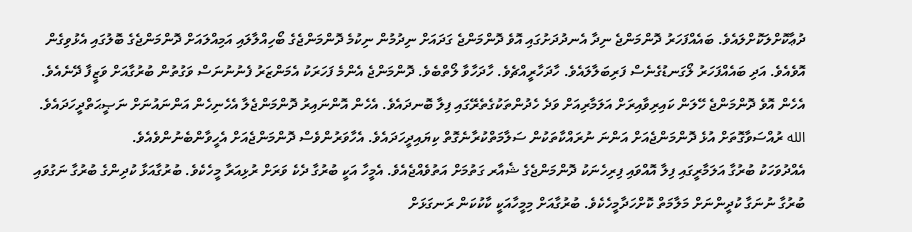ދުޢާކޮށްލަކޮށްލައެވެ. ބައެއްފަހަރު ދޮންމަންޖެ ނިދާ އެނދުދަށުގައި އޮވެ ދޮންމަންޖެ ގަދައަށް ނިދުމުން ނިކުމެ ދޮންމަންޖެގެ ބޯހިއްލާލައި އަމިއްލައަށް ދޮންމަންޖެގެ ބޮލުގައި އެޅުވިގެން އޮވެއެވެ. އަދި ބައެއްފަހަރު ލޯގަނޑުގެނެސް ފަރިބަލާލައެވެ. ހާދަހާރީއްޗެވެ. ހާދަހާވާ ލޯތްބެވެ. ދޮންމަންޖެ އެންމެ ފަހަރަކު އެމަންޒަރު ފެނުނުނަސް ވަގުތުން ބުރުގާއަށް ވަޒީފާ ދޭނެއެވެ. އެހެން އޮވެ ދޮންމަންޖެ ހޭލަން ކައިރިވާއިރަށް އަލަމާރިއަށް ވަދެ ހެދުންތަކުގެތެރޭގައި ފިލާ ބޮނދައެވެ. އެހެން އޮންނައިރު ދޮންމަންޖެލާ އެހެނިހެން އަންނައުނަށް ނަޞީޙަތްދީހަދައެވެ. الله ރުއްސަވާގޮތަށް އުޅެ ދޮންމަންޖެއަށް އަންނަ ނުރައްކާތަކުން ސަލާމަތްކުރާނެގޮތް ކިޔައިދީހަދައެވެ. އެހާވަރުންވެސް ދޮންމަންޖެއަށް އެހީވާންބެނުންވެއެވެ.
އެއްދުވަހަކު ބުރުގާ އަލަމާރީގައި ފިލާ އޮއްވައި ފިރިހެނަކު ދޮންމަންޖެގެ ޝެއާރ ގަތުމަށް އަތުވެއްޖެއެވެ. އެމީހާ އަކީ ބުރުގާ ދެކެ ވަރަށް ރުޅިއަރާ މީހެކެވެ. ބުރުގާއަޅާ ކުދިންގެ ބުރުގާ ނަގުވައި ބުރުގާ ނުނަގާ ކުދީންނަށް މަލާމަތް ކޮށްހަދާމީހެކެވެ. ބުރުގާއަށް މިމީހާއަކީ ކާކުކަން ރަނގަޅަށް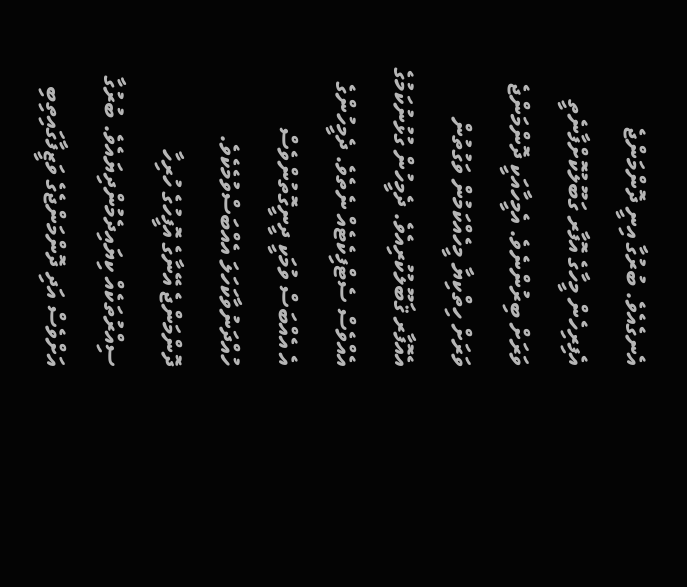އެނގެއެވެ. ބުރުގާ އިނީ ދޮންމަންޖެ އެފިރިހެން މީހާގެ އޮފާރ ގަބޫލުކޮށްފާނެތީ ވަރަށް ބިރުންނެވެ. އެމީހާއަކީ ދޮންމަންޖެ ވަރަށް ހިތްކިޔާ މީހެއްކަމުން ވަގުތުން އެއޮފާރ ޤަބޫލުކުރިއެވެ. ދެމީހުން ގުޅުނުކަމުގެ އެއްވެސް ސެޓްފިކެޓެއް ނެތެވެ. ދެމީހުންގެ އެ އެއްބަސް ވުމަކީ ދީނީގޮތުންވެސް ހުއްދަނުވާކަހަލަ އެއްބަސްވުމެކެވެ. ދޮންމަންޖެ އޭނާގެ އޮފީހުގެ ހުރިހާ ސިއްރުތަކެއް ކިޔައިދެމުންދިޔައެވެ. ބުރުގާ އަށްވެސް އަދި ދޮންމަންޖެގެ ވަޒީފާގައިތިބި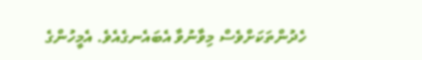ހެދުންތަކަށްވެސް މިވާނުވާ އެބައެނގެއެވެ. އެމީހުންގެ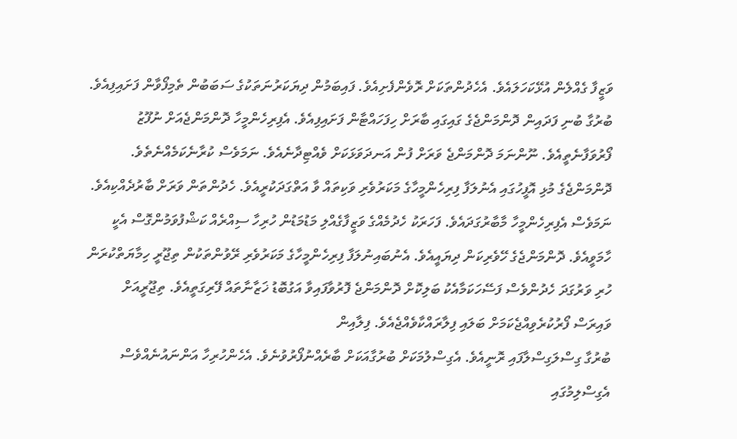ވަޒީފާ ގެއްލެން އުޅޭކަހަލައެވެ. އެހެދުންތަކަށް ރޮވެންފެށިއެވެ. ފައިބަމުން ދިޔަކަރުނަތަކުގެ ސަބަބުން ތެމިފޯވާން ފަށައިފިއެވެ. ބުރުގާ ބުނި ފަދައިން ދޮންމަންޖެގެ ގައިގައި ބާރަށް ހިފަހައްޓާން ފަށައިފިއެވެ. އެފިރިހެންމީހާ ދޮންމަންޖެއަށް ނުފޫޒު ފޯރުވަފާނެތީއެވެ. ނޫންނަމަ ދޮންމަންޖެ ވަރަށް ފުން އަނދަވަޅަކަށް ވެއްޓިދާނެއެވެ. ނަމަވެސް ކުރާނެކަމެއްނެތެވެ. ދޮންމަންޖެގެ މުޅި އޮފީހުގައި އެނުލަފާ ފިރިހެންމީހާގެ މަކަރުވެރި ވަކިތައް ވާ އަތްގަދަކުރީއެވެ. ހެދުންތަން ވަރަށް ބާރުދެއްކިއެވެ. ނަމަވެސް އެފިރިހެންމީހާ މާބާރުގަދައެވެ. ފަހަރަކު ހެދުމެއްގެ ވަޒީފާގެއްލި މަޑުމަޑުން ހުރިހާ ސިއްރެއް ކަޝްފުވަމުންގޮސް އެކީ ހާމަވީއެވެ. ދޮންމަންޖެގެ ހޭވެރިކަން ދިޔައީއެވެ. އެނުބައިނުލަފާ ފިރިހެންމީހާގެ މަކަރުވެރި ރޭވުންތަކުން ތިޖޫރީ ހިމާޔަތްކުރަން ހުރި ވަރުގަދަ ހެދުންވެސް ފަސޭހަކަމާއެކު ބަލިކޮށް ދޮންމަންޖެ ފޮރުވާފައިވާ އަގުބޮޑު ޚަޒާނާތައް ފޭރިގަތީއެވެ. ތިޖޫރީއަށް ވައިރަސް ފޯރުކުރެވިއްޖެކަމަށް ބަލައި ފިލާރައްކާވެއްޖެއެވެ. ފިލާއިން
ބުރުގާ ގިސްލަގިސްލާފައި ރޮނީއެވެ. އެގިސްލުމަކަށް ބުރުގާއަކަށް ބާރެއްނުފޯރުވުނެވެ. އެހެންހުރިހާ އަންނައުނެއްވެސް އެގިސްލިމުގައި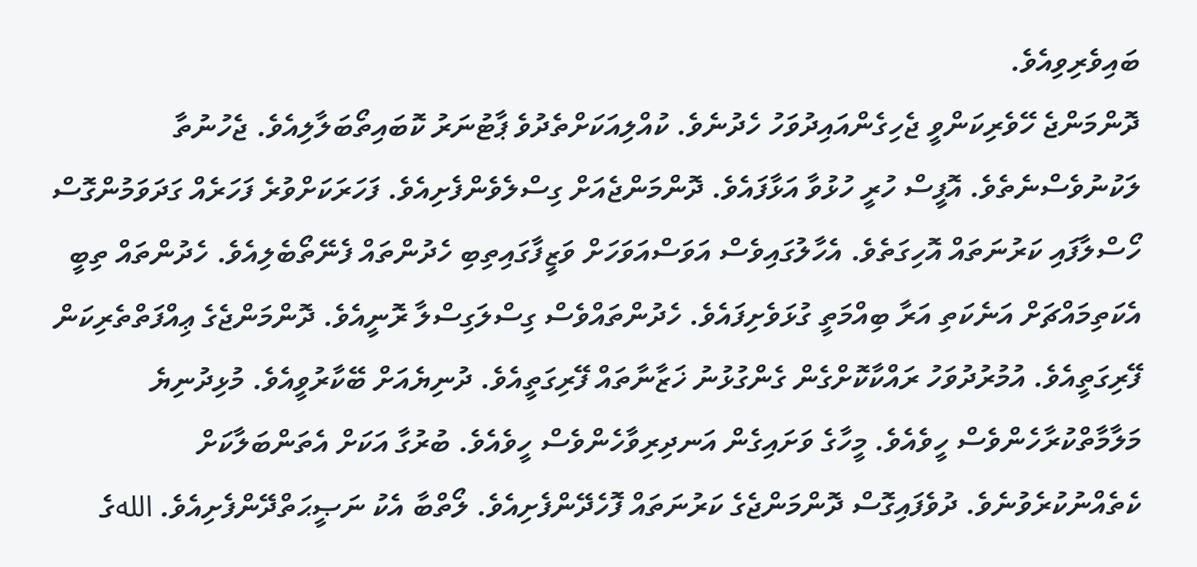ބައިވެރިވިއެވެ.
ދޮންމަންޖެ ހޭވެރިކަންވީ ޖެހިގެންއައިދުވަހު ހެދުނެވެ. ކުއްލިއަކަށްތެދުވެ ޕާޓުނަރު ކޮބައިތޯބަލާލިއެވެ. ޖެހުނުތާ ލަކުނުވެސްނެތެވެ. އޮފީސް ހުރީ ހުޅުވާ އަޅާފައެވެ. ދޮންމަންޖެއަށް ގިސްލެވެންފެށިއެވެ. ފަހަރަކަށްވުރެ ފަހަރެއް ގަދަވަމުންގޮސް ހޯސްލާފައި ކަރުނަތައް އޮހިގަތެވެ. އެހާލުގައިވެސް އަވަސްއަވަހަށް ވަޒީފާގައިތިބި ހެދުންތައް ފެނޭތޯބެލިއެވެ. ހެދުންތައް ތިބީ އެކަތިމައްޗަށް އަނެކަތި އަރާ ބިއްމަތީ ގުޅަވެށިފައެވެ. ހެދުންތައްވެސް ގިސްލަގިސްލާ ރޮނީއެވެ. ދޮންމަންޖެގެ ޢިއްފަތްތެރިކަން ފޭރިގަތީއެވެ. އުމުރުދުވަހު ރައްކާކޮށްގެން ގެންގުޅުނު ޚަޒާނާތައް ފޭރިގަތީއެވެ. ދުނިޔެއަށް ބޭކާރުވީއެވެ. މުޅިދުނިޔެ މަލާމާތްކުރާހެންވެސް ހީވެއެވެ. މީހާގެ ވަށައިގެން އަނދިރިވާހެންވެސް ހީވެއެވެ. ބުރުގާ އަކަށް އެތަންބަލާކަށް ކެތެއްނުކުރެވުނެވެ. ދުވެފައިގޮސް ދޮންމަންޖެގެ ކަރުނަތައް ފޮހެދޭންފެށިއެވެ. ލޯތްބާ އެކު ނަޞީޙަތްދޭންފެށިއެވެ. اللهގެ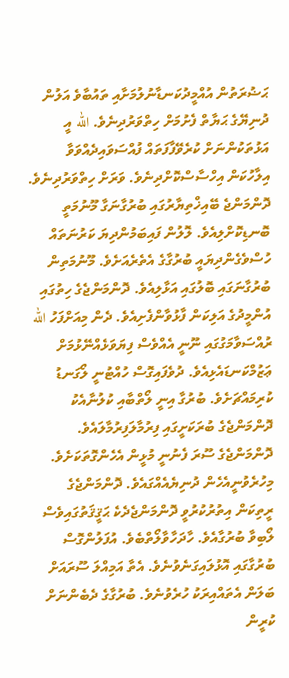ޙަޟުރަތުން އުއްމީދުކަނޑާނުލުމަށާއި ތައުބާވެ އަލުން ދުނިޔޭގެ ޙަޔާތް ފެށުމަށް ހިތްވަރުދިނެވެ. الله އީ އަޅުތަކުންނަށް ކުރެވޭފާފަތައް ފުއްސަވައިދެއްވަވާ އިލާހުކަން އިހްސާސްކޮށްދިނެވެ. ވަރަށް ހިތްވަރުދިނެވެ. ދޮންމަންޖެ ބޭއިޚްތިޔާރުގައި ބުރުގާނަގާ މޫނުމަތީ ބޮނޑިކޮށްލިއެވެ. ލޮލުން ފައިބަމުންދިޔަ ކަރުނަތައް ހުސްވެގެންދިޔައީ ބުރުގާގެ އެތެރެއަށެވެ. މޫނުމަތިން ބުރުގާނަގައި ބޮލުގައި އަޅާލިއެވެ. ދޮންމަންޖެގެ ހިތުގައި އުންމީދުގެ އަލިކަން ފާޅުވާންފެށިއެވެ. ދެން މިއަށްފަހު الله ރުއްސަވާމަގުގައި ނޫނީ އެއްވެސް ފިޔަވަޅެއްނޭޅުމަށް ޢަޒުމްކަނޑައެޅިއެވެ. ދުވެފައިގޮސް ހުއްޓުނީ ލޯގަނޑު ކުރިމައްޗަށެވެ. ބުރުގާ އިނީ ލޯތްބާއި ކުލުނާއެކު ދޮންމަންޖެގެ ބުރަކަށީގައި ފިރުމާލަފިރުމާލައެވެ. ދޮންމަންޖެގެ ސޫރަ ފެނުނީ މުޅީން އެހެންގޮތަކަށެވެ. މިހުރެވުނީއެހެން ދުނިޔެއެއްގައެވެ. ދޮންމަންޖެގެ ރީތިކަން އިތުރުކުރުވީ ދޮންމަންޖެދެކެ ޙަޤީޤަތުގައިވެސް ލޯބިވާ ބުރުގާއެވެ. ހާދަހާވާލޯތްބެވެ. އުފަލުންގޮސް ބުރުގާގައި އޮޅުލައިގަނެވުނެވެ. އެތާ އަމިއްލަ ސޫރައަށް ބަލަން އެތައްއިރަކު ހުރެވުނެވެ. ބުރުގާގެ ދެބެންނަށް ކުރީން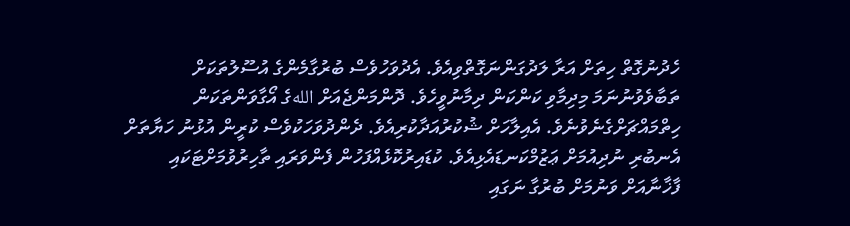ހެދުނުގޮތް ހިތަށް އަރާ ލަދުގަންނަގޮތްވިއެވެ. އެދުވަހުވެސް ބުރުގާމެންގެ އުސޫލުތަކަށް ތަބާވެވުނުނަމަ މިދިމާވި ކަންކަން ދިމާނުވީހެވެ. ދޮންމަންޖެއަށް اللهގެ އޯގާވަންތަކަން ހިތްމައްޗަށްގެނެވުނެވެ. އެއިލާހަށް ޝުކުރުއަދާކުރިއެވެ. ދެންދުވަހަކުވެސް ކުރީން އުޅުނު ހަޔާތަށް އެނބުރި ނުދިއުމަށް ޢަޒުމްކަނޑައެޅިއެވެ. ކުޑައިރުކޮޅެއްފަހުން ފެންވަރައި ތާހިރުވުމަށްޓަކައި ފާޚާނާއަށް ވަނުމަށް ބުރުގާ ނަގައި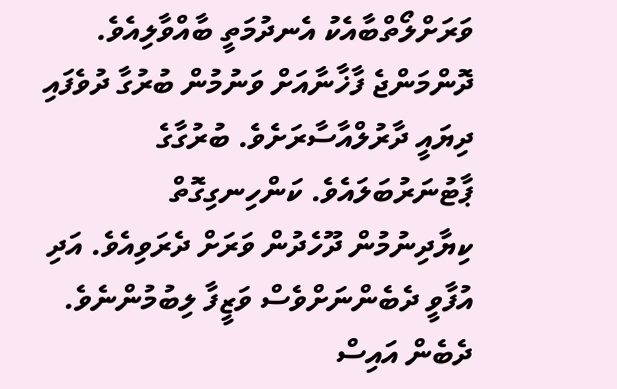ވަރަށްލޯތްބާއެކު އެނދުމަތީ ބާއްވާލިއެވެ. ދޮންމަންޖެ ފާޚާނާއަށް ވަނުމުން ބުރުގާ ދުވެފައި ދިޔައީ ދާރުލްއާސާރަށެވެ. ބުރުގާގެ ޕާޓުނަރުބަލައެވެ. ކަންހިނގިގޮތް ކިޔާދިނުމުން ދޫހެދުން ވަރަށް ދެރަވިއެވެ. އަދި އުފާވީ ދެބެންނަށްވެސް ވަޒީފާ ލިބުމުންނެވެ. ދެބެން އައިސް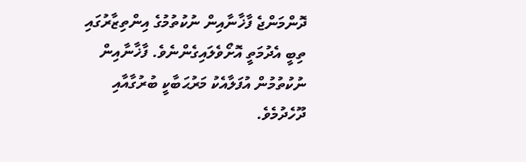ދޮންމަންޖެ ފާޚާނާއިން ނުކުތުމުގެ އިންތިޒާރުގައި ތިބީ އެދުމަތީ އޮށޯވެލައިގެންނެވެ. ފާޚާނާއިން ނުކުތުމުން އުފަލާއެކު މަރުޙަބާކީ ބުރުގާއާއި ދޫހެދުމެވެ.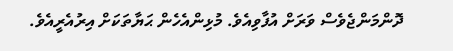ދޮންމަންޖެވެސް ވަރަށް އުފާވިއެވެ. މުޅިންއެހެން ޙަޔާތަކަށް އިރުއެރީއެވެ.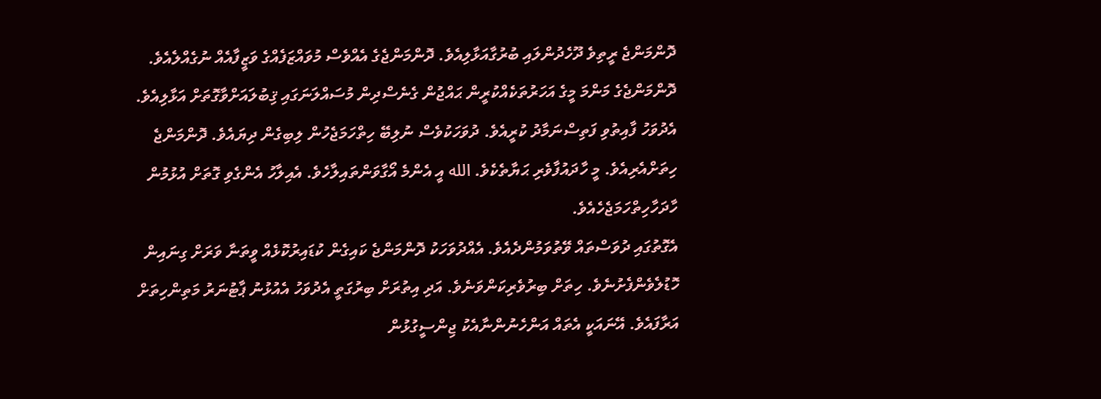ދޮންމަންޖެ ރީތިވެ ދޫހެދުންލައި ބުރުގާއަޅާލިއެވެ. ދޮންމަންޖެގެ އެއްވެސް މުވައްޒަފެއްގެ ވަޒީފާއެއް ނުގެއްލެއެވެ. ދޮންމަންޖެގެ މަންމަ މީގެ އަހަރުތަކެއްކުރީން ޙައްޖުން ގެނެސްދިން މުސައްލަނަގައި ޤިބުލައަށްވާގޮތަށް އަޅާލިއެވެ. އެދުވަހު ފާއިތުވި ފަތިސްނަމާދު ކުރީއެވެ. ދުވަހަކުވެސް ނުލިބޭ ހިތްހަމަޖެހުން ލިބިގެން ދިޔައެވެ. ދޮންމަންޖެ ހިތަށްއެރިއެވެ. މީ ހާދައުފާވެރި ޙަޔާތެކެވެ. الله އީ އެންމެ އޯގާވަންތައިލާހެވެ. އެއިލާހު އެންގެވި ގޮތަށް އުޅުމުން ހާދަހާހިތްހަމަޖެހެއެވެ.
އެގޮތުގައި ދުވަސްތައް ވޭތުވަމުންދެއެވެ. އެއްދުވަހަކު ދޮންމަންޖެ ކައިގެން ކުޑައިރުކޮޅެއް ވީތަނާ ވަރަށް ގިނައިން ހޮޑުލެވެންފެށުނެވެ. ހިތަށް ބިރުވެރިކަންވަނެވެ. އަދި އިތުރަށް ބިރުގަތީ އެދުވަހު އެއުޅުނު ޕާޓުނަރު މަތިންހިތަށް އަރާފައެވެ. އޭނައަކީ އެތައް އަންހެނުންނާއެކު ޖިންސީގުޅުން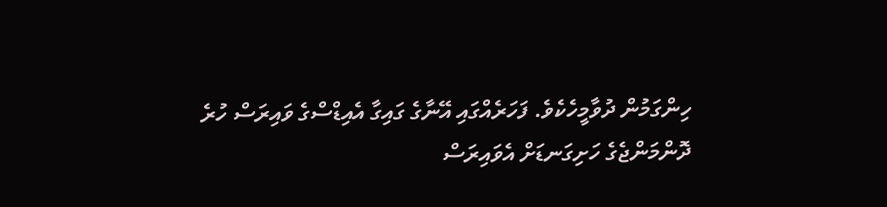ހިންގަމުން ދުވާމީހެކެވެ. ފަހަރެއްގައި އޭނާގެ ގައިގާ އެއިޑްސްގެ ވައިރަސް ހުރެ ދޮންމަންޖެގެ ހަށިގަނޑަށް އެވައިރަސް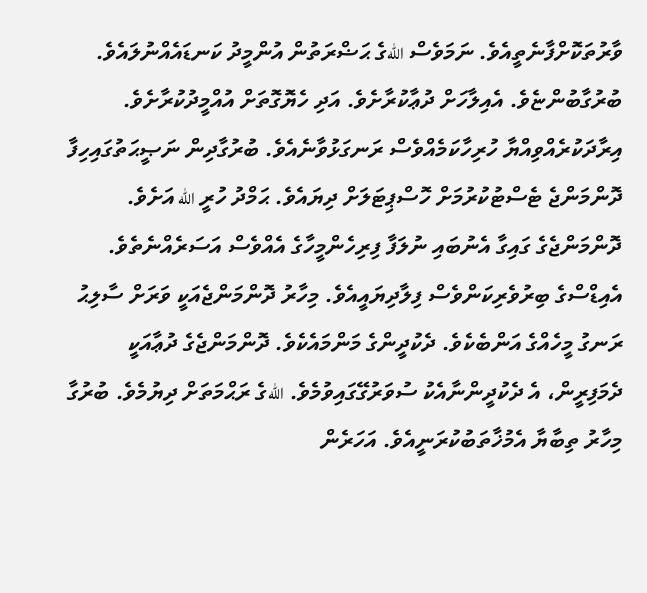ވާރުތަކޮށްފާނެތީއެވެ. ނަމަވެސް اللهގެ ޙަޟްރަތުން އުންމީދު ކަނޑައެއްނުލައެވެ. ބުރުގާބުންޏެވެ. އެއިލާހަށް ދުޢާކުރާށެވެ. އަދި ހެޔޮގޮތަށް އުއްމީދުކުރާށެވެ. އިރާދަކުރެއްވިއްޔާ ހުރިހާކަމެއްވެސް ރަނގަޅުވާނެއެވެ. ބުރުގާދިން ނަޞީޙަތުގައިހިފާ ދޮންމަންޖެ ޓެސްޓުކުރުމަށް ހޮސްޕިޓަލަށް ދިޔައެވެ. ޙަމްދު ހުރީ الله އަށެވެ. ދޮންމަންޖެގެ ގައިގާ އެނުބައި ނުލަފާ ފިރިހެންމީހާގެ އެއްވެސް އަސަރެއްނެތެވެ. އެއިޑްސްގެ ބިރުވެރިކަންވެސް ފިލާދިޔައީއެވެ. މިހާރު ދޮންމަންޖެއަކީ ވަރަށް ސާލިޙު ރަނގު މީހެއްގެ އަންބެކެވެ. ދެކުދީންގެ މަންމައެކެވެ. ދޮންމަންޖެގެ ދުޢާއަކީ ދެމަފިރީން، އެ ދެކުދީންނާއެކު ސުވަރުގޭގައިވުމެވެ. اللهގެ ރަޙްމަތަށް ދިޔުމެވެ. ބުރުގާ މިހާރު ތިބާޔާ އެމުޚާތަބުކުރަނީއެވެ. އަހަރެން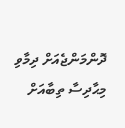ދޮންމަންޖެއަށް ދިމާވި މިޙާދިސާ ތިބާއަށް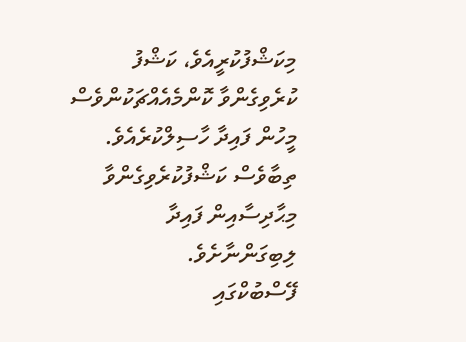މިކަޝްފުކުރީއެވެ، ކަޝްފު ކުރެވިގެންވާ ކޮންމެއެއްޗަކުންވެސް މީހުން ފައިދާ ހާސިލްކުރެއެވެ. ތިބާވެސް ކަޝްފުކުރެވިގެންވާ މިޙާދިސާއިން ފައިދާ ލިބިގަންނާށެވެ.
ފޭސްބުކްގައި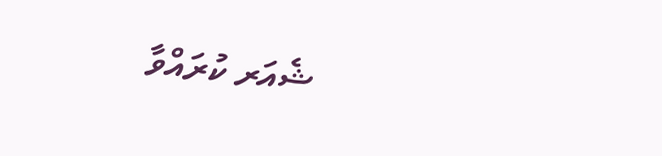ޝެއަރ ކުރައްވާ